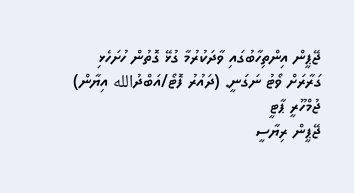ޖޭޕީން އިންތިހާބުގައި ވާދަކުރުމާ ގުޅޭ ގޮތުން ހުށަހެޅި ގަރާރަށް ވޯޓު ނަގަނީ. (ދައުރު ފޮޓޯ/އަބްދުالله އިޔާން)
ޖުމްހޫރީ ޕާޓީ
ޖޭޕީން ރިޔާސީ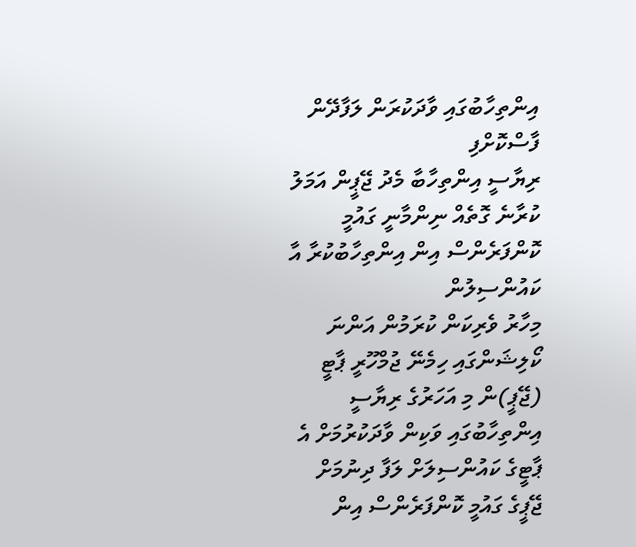އިންތިހާބުގައި ވާދަކުރަން ލަފާދޭން ފާސްކޮށްފި
ރިޔާސީ އިންތިހާބާ މެދު ޖޭޕީން އަމަލު ކުރާނެ ގޮތެއް ނިންމާނީ ގައުމީ ކޮންފަރެންސް އިން އިންތިހާބުކުރާ އާ ކައުންސިލުން
މިހާރު ވެރިކަން ކުރަމުން އަންނަ ކޯލިޝަންގައި ހިމެނޭ ޖުމްހޫރީ ޕާޓީ (ޖޭޕީ)ން މި އަހަރުގެ ރިޔާސީ އިންތިހާބުގައި ވަކިން ވާދަކުރުމަށް އެ ޕާޓީގެ ކައުންސިލަށް ލަފާ ދިނުމަށް ޖޭޕީގެ ގައުމީ ކޮންފަރެންސް އިން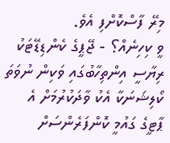މިރޭ ފާސްކޮށްފި އެވެ.
ވީ ކިހިނެއް؟ - ޖޭޕީގެ ކެންޑިޑޭޓަކު ރިޔާސީ އިންތިހާބުގައި ވަކިން ނުވަތަ ކޯލިޝަނަކާ އެކު ވާދަކުރުމަށް އެ ޕާޓީގެ ގައުމީ ކޮންފަރެންސަށް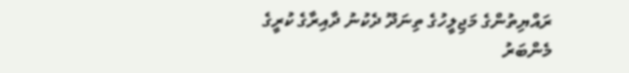ރައްޔިތުންގެ މަޖިލީހުގެ ތިނަދޫ ދެކުނު ދާއިރާގެ ކުރީގެ މެންބަރު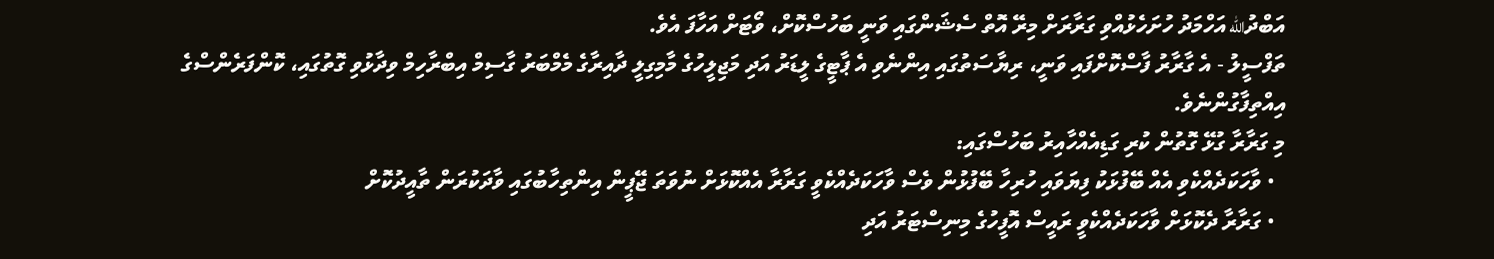އަބްދުالله އަހްމަދު ހުށަހެޅުއްވި ގަރާރަށް މިރޭ އޮތް ސެޝަންގައި ވަނީ ބަހުސްކޮށް، ވޯޓަށް އަހާފަ އެވެ.
ތަފްސީލު - އެ ގާރާރު ފާސްކޮށްފައި ވަނީ، ރިޔާސަތުގައި އިންނެވި އެ ޕާޓީގެ ލީޑަރު އަދި މަޖިލީހުގެ މާމިގިލީ ދާއިރާގެ މެމްބަރު ގާސިމް އިބްރާހިމް ވިދާޅުވި ގޮތުގައި، ކޮންފަރެންސްގެ އިއްތިފާގުންނެވެ.
މި ގަރާރާ ގުޅޭ ގޮތުން ކުރި ގަޑިއެއްހާއިރު ބަހުސްގައި:
  • ވާހަކަދެއްކެވި އެއް ބޭފުޅަކު ފިޔަވައި ހުރިހާ ބޭފުޅުން ވެސް ވާހަކަދެއްކެވީ ގަރާރާ އެއްކޮޅަށް ނުވަތަ ޖޭޕީން އިންތިހާބުގައި ވާދަކުރަން ތާއީދުކޮށް
  • ގަރާރާ ދެކޮޅަށް ވާހަކަދެއްކެވީ ރައީސް އޮފީހުގެ މިނިސްޓަރު އަދި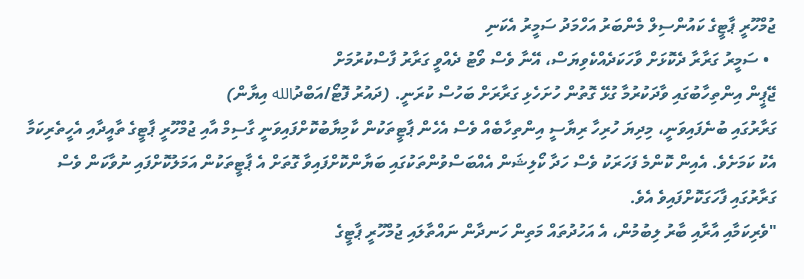ޖުމްހޫރީ ޕާޓީގެ ކައުންސިލް މެންބަރު އަހްމަދު ސަމީރު އެކަނި
  • ސަމީރު ގަރާރާ ދެކޮޅަށް ވާހަކަދެއްކެވިޔަސް، އޭނާ ވެސް ވޯޓު ދެއްވީ ގަރާރު ފާސްކުރުމަށް
ޖޭޕީން އިންތިހާބުގައި ވާދަކުރުމާ ގުޅޭ ގޮތުން ހުށަހެޅި ގަރާރަށް ބަހުސް ކުރަނީ. (ދައުރު ފޮޓޯ/އަބްދުالله އިޔާން)
ގަރާރުގައި ބުނެފައިވަނީ، މިދިޔަ ހުރިހާ ރިޔާސީ އިންތިހާބެއް ވެސް އެހެން ޕާޓީތަކުން ކާމިޔާބުކޮށްފައިވަނީ ގާސިމް އާއި ޖުމްހޫރީ ޕާޓީގެ ތާއީދާއި އެހީތެރިކަމާ އެކު ކަމަށެވެ. އެއިން ކޮންމެ ފަހަރަކު ވެސް ހަދާ ކޯލިޝަން އެއްބަސްވުންތަކުގައި ބަޔާންކޮށްފައިވާ ގޮތަށް އެ ޕާޓީތަކުން އަމަލުކޮށްފައި ނުވާކަން ވެސް ގަރާރުގައި ފާހަގަކޮށްފައިވެ އެވެ.
"ވެރިކަމާއި އާރާއި ބާރު ލިބުމުން، އެ އަހުދުތައް މަތިން ހަނދާން ނައްތާލައި ޖުމްހޫރީ ޕާޓީގެ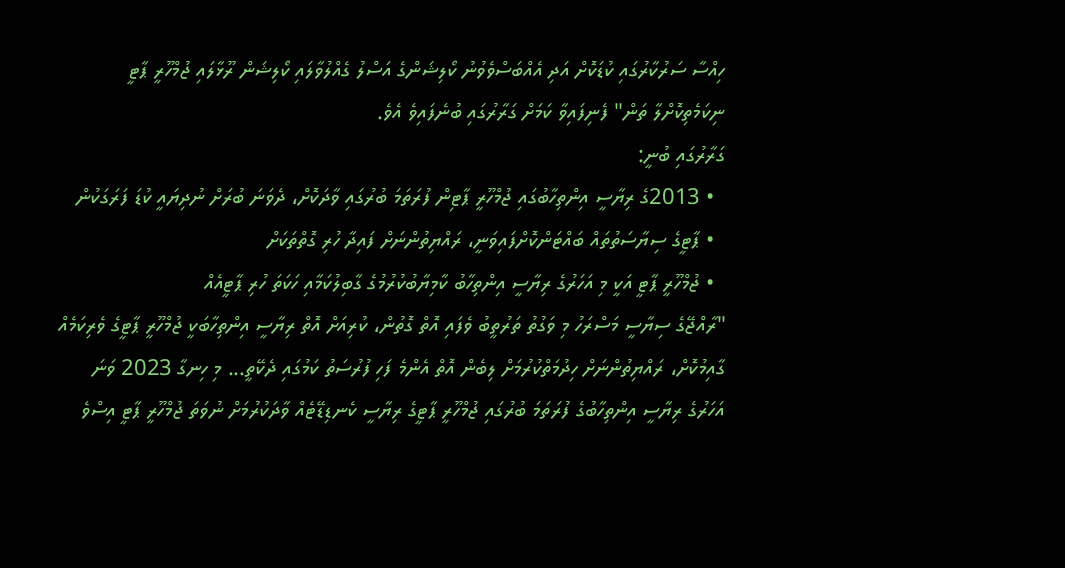ހިއްސާ ސަރުކާރުގައި ކުޑަކޮށް އަދި އެއްބަސްވެވުނު ކޯލިޝަންގެ އަސްލު ގެއްލުވާލައި ކޯލިޝަން ރޫޅާލައި ޖުމްހޫރީ ޕާޓީ ނިކަމެތިކޮށްލާ ތަން" ފެނިފައިވާ ކަމަށް ގަރާރުގައި ބުނެފައިވެ އެވެ.
ގަރާރުގައި ބުނީ:
  • 2013ގެ ރިޔާސީ އިންތިހާބުގައި ޖުމްހޫރީ ޕާޓިން ފުރަތަމަ ބުރުގައި ވާދަކޮށް، ދެވަނަ ބުރަށް ނުދިޔައީ ކުޑަ ފަރަގަކުން
  • ޕާޓީގެ ސިޔާސަތުތައް ބައްޓަންކޮށްފައިވަނީ، ރައްޔިތުންނަށް ފައިދާ ހުރި ގޮތްތަކަށް
  • ޖުމްހޫރީ ޕާޓީ އަކީ މި އަހަރުގެ ރިޔާސީ އިންތިހާބު ކާމިޔާބުކުރުމުގެ ގާބިލުކަމާއި ހަކަތަ ހުރި ޕާޓީއެއް
"ރާއްޖޭގެ ސިޔާސީ މަސްރަހު މި ވަގުތު ތަރުތީބު ވެފައި އޮތް ގޮތުން، ކުރިއަށް އޮތް ރިޔާސީ އިންތިހާބަކީ ޖުމްހޫރީ ޕާޓީގެ ވެރިކަމެއް ގާއިމުކޮށް، ރައްޔިތުންނަށް ހިދުމަތްކުރުމަށް ލިބެން އޮތް އެންމެ ފަހި ފުރުސަތު ކަމުގައި ދެކޭތީ... މި ހިނގާ 2023 ވަނަ އަހަރުގެ ރިޔާސީ އިންތިހާބުގެ ފުރަތަމަ ބުރުގައި ޖުމްހޫރީ ޕާޓީގެ ރިޔާސީ ކެނޑިޑޭޓެއް ވާދަކުރުމަށް ނުވަތަ ޖުމްހޫރީ ޕާޓީ އިސްވެ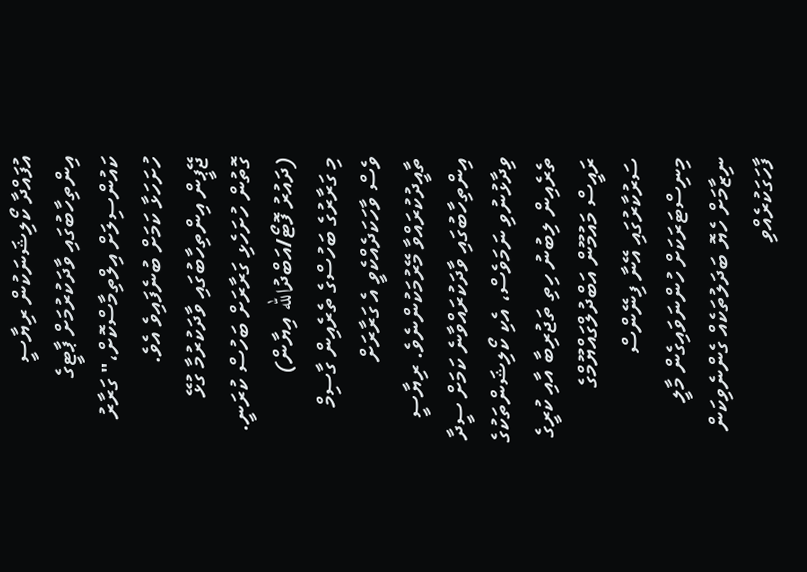އުފައްދާ ކޯލިޝަނަކުން ރިޔާސީ އިންތިހާބުގައި ވާދަކުރުމަށް ޕާޓީގެ ކައުންސިލަށް އިލްތިމާސްކޮށް،" ގަރާރު ހުށަހަޅާ ކަމަށް ބުނެފައިވެ އެވެ.
ޖޭޕީން އިންތިހާބުގައި ވާދަކުރުމާ ގުޅޭ ގޮތުން ހުށަހެޅި ގަރާރަށް ބަހުސް ކުރަނީ. (ދައުރު ފޮޓޯ/އަބްދުالله އިޔާން)
މި ގަރާރުގެ ބަހުސްގެ ތެރެއިން ގާސިމް ވެސް ވާހަކަދެއްކެވީ އެ ގަރާރަށް ތާއީދުކުރައްވާ މޭރުމަކުންނެވެ. ރިޔާސީ އިންތިހާބުގައި ވާދަކުރައްވާނެ ކަމަށް ސީދާ ވިދާޅުނުވި ނަމަވެސް، އެކި ކޯލިޝަންތަކުގެ ތެރެއިން ލިބުނު ހިތި ތަޖުރިބާ އާއި ކުރީގެ ރައީސް މައުމޫން އަބްދުލްގައްޔޫމްގެ ސަރުކާރުގައި އޭނާ ފިނޭންސް މިނިސްޓަރަކަށް ހުންނަވައިގެން މާލީ ނިޒާމަށް ހެޔޮ ބަދަލުތަކެއް ގެންނެވިކަން ފާހަގަކުރެއްވި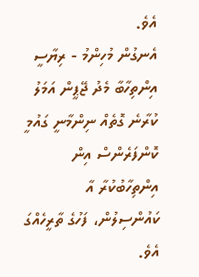އެވެ.
އެނގުން މުހިންމު - ރިޔާސީ އިންތިހާބާ މެދު ޖޭޕީން އަމަލު ކުރާނެ ގޮތެއް ނިންމާނީ ގައުމީ ކޮންފަރެންސް އިން އިންތިހާބުކުރާ އާ ކައުންސިލުން، ފަހުގެ ތާރީހެއްގަ އެވެ.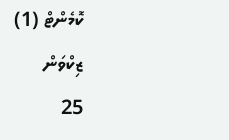ކޮމެންޓް (1)
ޒިކްވަން
25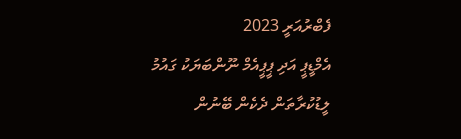ފެބްރުއަރީ 2023
އެމްޑީޕީ އަދި ޕީޕީއެމް ނޫންބަޔަކު ގައުމު ލީޑުކުރާތަން ދެކެން ބޭނުން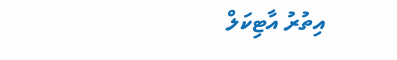އިތުރު އާޓިކަލް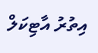އިތުރު އާޓިކަލް